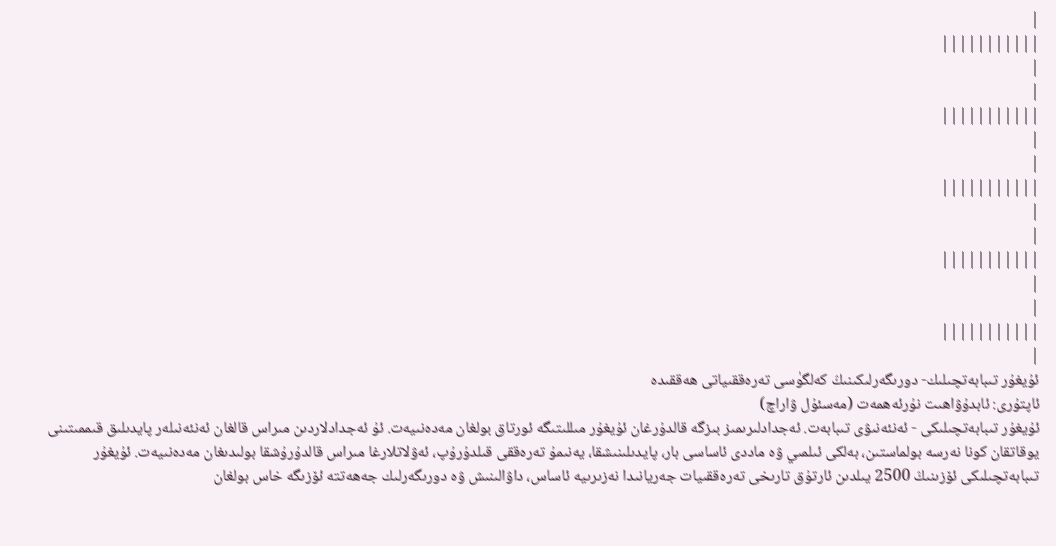|
|||||||||||
|
|
|||||||||||
|
|
|||||||||||
|
|
|||||||||||
|
|
|||||||||||
|
ئۇيغۇر تىبابەتچىلىك- دورىگەرلىكىنىڭ كەلگۈسى تەرەققىياتى ھەققىدە
ئاپتۇرى: ئابدۇۋاھىت نۇرئەھمەت (مەسئۇل ۋاراچ)
ئۇيغۇر تىبابەتچىلىكى - ئەنئەنىۋى تىبابەت. ئەجدادلىرىمىز بىزگە قالدۇرغان ئۇيغۇر مىللىتىگە ئورتاق بولغان مەدەنىيەت. ئۇ ئەجدادلاردىن مىراس قالغان ئەنئەنىلەر پايدىلىق قىممىتىنى يوقاتقان كونا نەرسە بولماستىن، بەلكى ئىلمىي ۋە ماددى ئاساسى بار، پايدىلىنىشقا، يەنىمۇ تەرەققى قىلدۇرۇپ، ئەۋلاتلارغا مىراس قالدۇرۇشقا بولىدىغان مەدەنىيەت. ئۇيغۇر تىبابەتچىلىكى ئۆزىنىڭ 2500 يىلدىن ئارتۇق تارىخى تەرەققىيات جەريانىدا نەزىرىيە ئاساس، داۋالىنىش ۋە دورىگەرلىك جەھەتتە ئۆزىگە خاس بولغان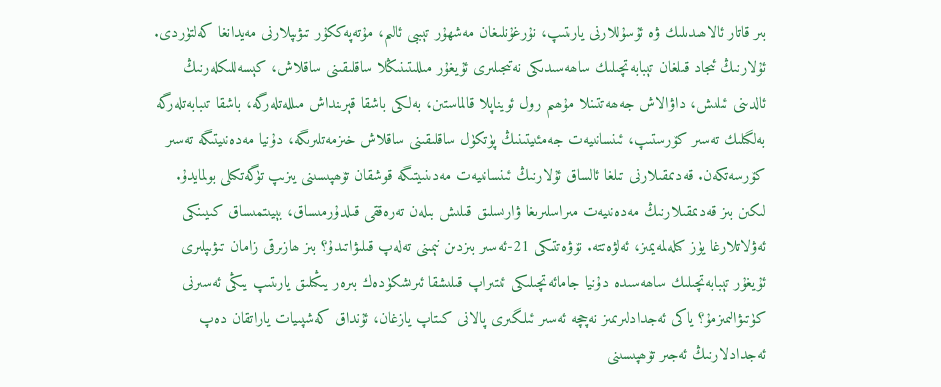بىر قاتار ئالاھىدىلىك ۋە ئۇسۇللارنى يارىتىپ، نۇرغۇنلىغان مەشھۇر تېببى ئالىم، مۇتەپەككۇر تىۋىپلارنى مەيدانغا كەلتۈردى. ئۇلارنىڭ ئىجاد قىلغان تېبابەتچىلىك ساھەسىدىكى نەتىجىلىرى ئۇيغۇر مىللىتىنىڭلا ساقلىقىنى ساقلاش، كېسەللىكلەرنىڭ ئالدىنى ئىلىش، داۋالاش جەھەتتىنلا مۇھىم رول ئويناپلا قالماستىن، بەلكى باشقا قېرىنداش مىللەتلەرگە، باشقا تىبابەتلەرگە بەلگىلىك تەسىر كۆرستىپ، ئىنسانىيەت جەمئىيتىنىڭ پۈتكۈل ساقلىقىنى ساقلاش خىزمەتلىرىگە، دۇنيا مەدەنىيتىگە تەسىر كۆرسەتكەن. قەدىمقىلارنى تىلغا ئالساق ئۇلارنىڭ ئىنسانىيەت مەدىنىيتىگە قوشقان تۆھپىسىنى يىزىپ تۈگەتكىلى بولمايدۇ. لىكىن بىز قەدىمقىلارنىڭ مەدەنىيەت مىراسلىرىغا ۋارىسلىق قىلىش بىلەن تەرەققى قىلدۇرمىساق، بېيىتمىساق كىيىنكى ئەۋلاتلارغا يۈز كىلەلمەيمىز، ئەلۋەتتە. نۆۋەتتىكى 21-ئەسىر بىزدىن نېمىنى تەلەپ قىلىۋاتىدۇ؟ بىز ھازىرقى زامان تىۋىپلىرى ئۇيغۇر تېبابەتچىلىك ساھەسىدە دۇنيا جامائەتچىلىكى ئىتىراپ قىلىشقا ئىرىشكۈدەك بىرەر يىڭىلىق يارىتىپ يىڭى ئەسىرنى كۈتىۋالىمىزمۇ؟ ياكى ئەجدادلىرىمىز نەچچە ئەسىر ئىلگىرى پالانى كىتاپ يازغان، ئۇنداق كەشپىيات ياراتقان دەپ ئەجدادلارنىڭ ئەجىر تۆھپىسىنى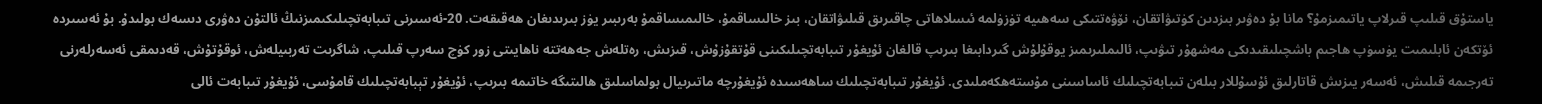ياستۇق قىلىپ قىرلاپ ياتىمىزمۇ؟ مانا بۇ دەۋىر بىزدىن كۈتىۋاتقان، نۆۋەتتىكى سەھىيە تۈزۈلمە ئىسلاھاتى چاقىرىق قىلىۋاتقان، بىز خالىساقمۇ، خالىمىساقمۇ بەرىبىر يۈز بىرىدىغان ھەقىقەت. 20-ئەسىرنى تىبابەتچىلىكىمىزنىڭ ئالتۇن دەۋرى دىسەك بولىدۇ. بۇ ئەسىردە ئۆتكەن ئابلىمىت يۈسۈپ ھاجىم باشچىلىقىدىكى مەشھۇر تىۋىپ، ئالىملىرىمىز يوقۇلۇش گىردابىغا بىرىپ قالغان ئۇيغۇر تىبابەتچىلىكىنى قۇتقۇزۇش، قىزىش، رەتلەش جەھەتتە ناھايىتى زور كۈچ سەرپ قىلىپ، شاگرىت تەربىيلەش، ئوقۇتۇش، قەدىمقى ئەسەرلەرنى تەرجىمە قىلىش، ئەسەر يىزىش قاتارلىق ئۇسۇللار بىلەن تىبابەتچىلىك ئاساسىنى مۇستەھكەملىدى. ئۇيغۇر تىبابەتچىلىك ساھەسىدە ئۇيغۇرچە ماتىرىيال بولماسلىق ھالىتىگە خاتىمە بىرىپ، ئۇيغۇر تېبابەتچىلىك قامۇسى، ئۇيغۇر تىبابەت ئالى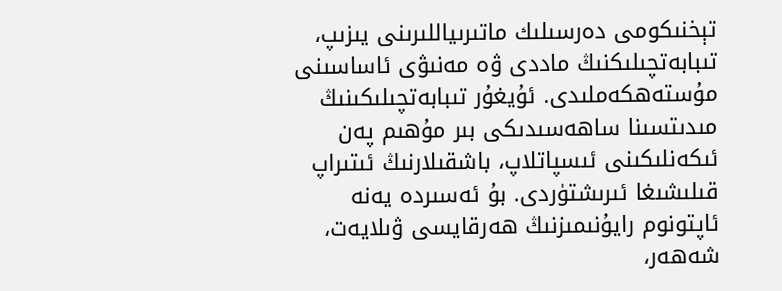تېخنىكومى دەرسىلىك ماتىرىياللىرىنى يىزىپ، تىبابەتچىلىكنىڭ ماددى ۋە مەنىۋى ئاساسىنى مۇستەھكەملىدى. ئۇيغۇر تىبابەتچىلىكىنىڭ مىدىتسىنا ساھەسىدىكى بىر مۇھىم پەن ئىكەنلىكىنى ئىسپاتلاپ، باشقىلارنىڭ ئىتىراپ قىلىشىغا ئىرىشتۈردى. بۇ ئەسىردە يەنە ئاپتونوم رايۇنىمىزنىڭ ھەرقايسى ۋىلايەت، شەھەر،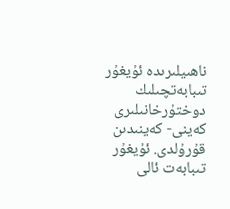ناھىيلىرىدە ئۇيغۇر تىبابەتچىلىك دوختۇرخانىلىرى كەينى- كەينىدىن قۇرۇلدى. ئۇيغۇر تىبابەت ئالى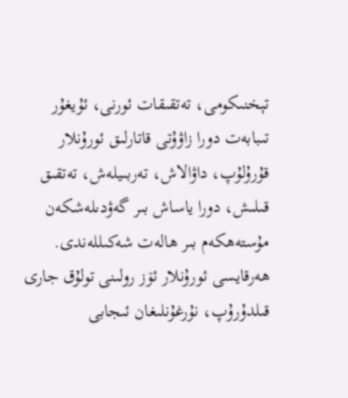تېخنىكومى، تەتقىقات ئورنى، ئۇيغۇر تىبابەت دورا زاۋۇتى قاتارلىق ئورۇنلار قۇرۇلۇپ، داۋالاش، تەربىيلەش، تەتقىق قىلىش، دورا ياساش بىر گەۋدىلەشكەن مۇستەھكەم بىر ھالەت شەكىللەندى. ھەرقايسى ئورۇنلار ئۆز رولىنى تولۇق جارى قىلدۇرۇپ، نۇرغۇنلىغان ئىجابى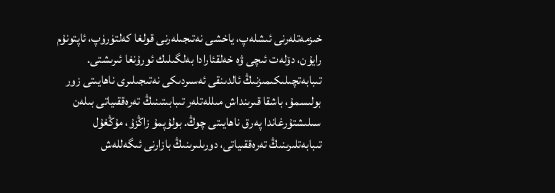خىزمەتلەرنى ئىشلەپ، ياخشى نەتىجىلەرنى قولغا كەلتۈرۈپ، ئاپتونۇم رايۇن، دۆلەت ئىچى ۋە خەلقئارادا بەلگىلىك ئورۇنغا ئىرىشتى. تىبابەتچىلىكىمىزنىڭ ئالدىنقى ئەسىردىكى نەتىجىلىرى ناھايىتى زور بولىسمۇ، باشقا قىرىنداش مىللەتلەر تىبابىتىنىڭ تەرەققىياتى بىلەن سىلىشتۇرغاندا پەرق ناھايىتى چوڭ. بولۇپمۇ زاڭزۇ، مۇڭغۇل تىبابەتلىرىنىڭ تەرەققىياتى، دورىلىرىنىڭ بازارنى ئىگەللەش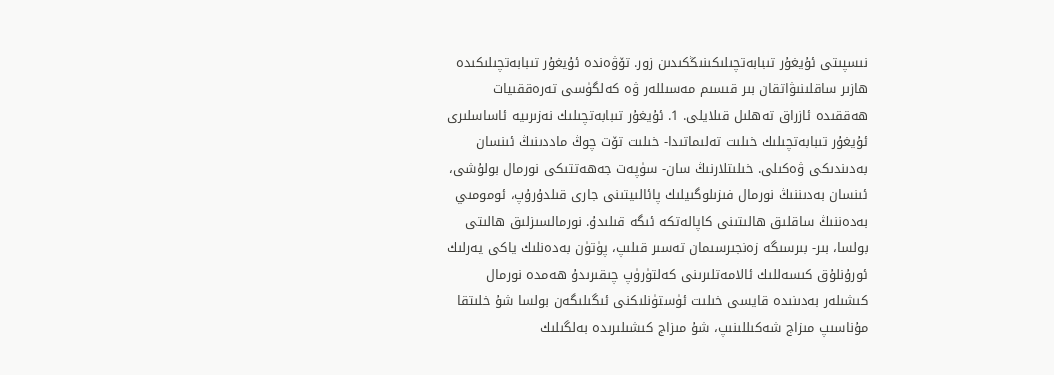نىسپىتى ئۇيغۇر تىبابەتچىلىكىنىڭكىدىن زور. تۆۋەندە ئۇيغۇر تىبابەتچىلىكىدە ھازىر ساقلىنىۋاتقان بىر قىسىم مەسىللەر ۋە كەلگۈسى تەرەققىيات ھەققىدە ئازراق تەھلىل قىلايلى. 1. ئۇيغۇر تىبابەتچىلىك نەزىرىيە ئاساسلىرى ئۇيغۇر تىبابەتچىلىك خىلىت تەلىماتىدا- خىلىت تۆت چوڭ ماددىنىڭ ئىنسان بەدىندىكى ۋەكىلى. خىلىتلارنىڭ سان- سۈپەت جەھەتتىكى نورمال بولۇشى، ئىنسان بەدىننىڭ نورمال فىزىلوگىيلىك پائالىيتىنى جارى قىلدۇرۇپ، ئومومىي بەدەننىڭ ساقلىق ھالىتىنى كاپالەتكە ئىگە قىلىدۇ. نورمالسىزلىق ھالىتى بولسا، بىر- بىرسىگە زەنجىرسىمان تەسىر قىلىپ، پۈتۈن بەدەنلىك ياكى يەرلىك ئورۇنلۇق كىسەللىك ئالامەتلىرىنى كەلتۈرۈپ چىقىرىدۇ ھەمدە نورمال كىشىلەر بەدىنىدە قايسى خىلىت ئۈستۈنلىكنى ئىگىلىگەن بولسا شۇ خلىتقا مۇناسىپ مىزاج شەكىللىنىپ، شۇ مىزاج كىشىلىرىدە بەلگىلىك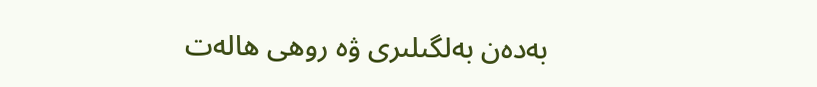بەدەن بەلگىلىرى ۋە روھى ھالەت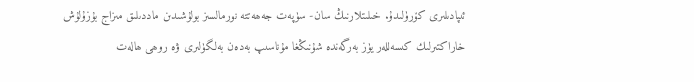ئىپادىلىرى كۆرۈلىدۇ. خىلىتلارنىڭ سان- سۈپەت جەھەتتە نورمالسىز بولۇشىدىن ماددىلىق مىزاج بۇزۇلۇش خاراكتىرلىك كىسەللەر يۈز بەرگەندە شۇنىڭغا مۇناسىپ بەدەن بەلگۈلىرى ۋە روھى ھالەت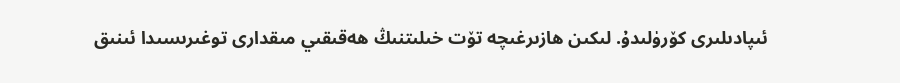ئىپادىلىرى كۆرۈلىدۇ. لىكىن ھازىرغىچە تۆت خىلىتنىڭ ھەقىقىي مىقدارى توغىرىسىدا ئىنىق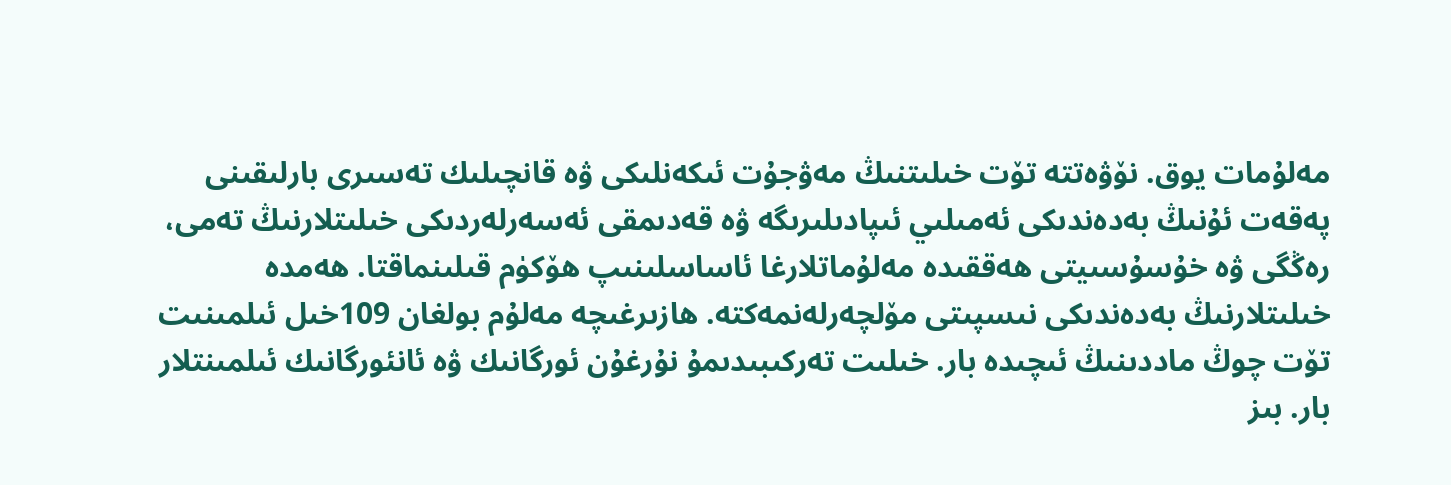مەلۇمات يوق. نۆۋەتتە تۆت خىلىتنىڭ مەۋجۇت ئىكەنلىكى ۋە قانچىلىك تەسىرى بارلىقىنى پەقەت ئۇنىڭ بەدەندىكى ئەمىلىي ئىپادىلىرىگە ۋە قەدىمقى ئەسەرلەردىكى خىلىتلارنىڭ تەمى، رەڭگى ۋە خۇسۇسىيتى ھەققىدە مەلۇماتلارغا ئاساسلىنىپ ھۆكۈم قىلىنماقتا. ھەمدە خىلىتلارنىڭ بەدەندىكى نىسپىتى مۆلچەرلەنمەكتە. ھازىرغىچە مەلۇم بولغان 109خىل ئىلمىنىت تۆت چوڭ ماددىنىڭ ئىچىدە بار. خىلىت تەركىبىدىمۇ نۇرغۇن ئورگانىك ۋە ئانئورگانىك ئىلمىنتلار بار. بىز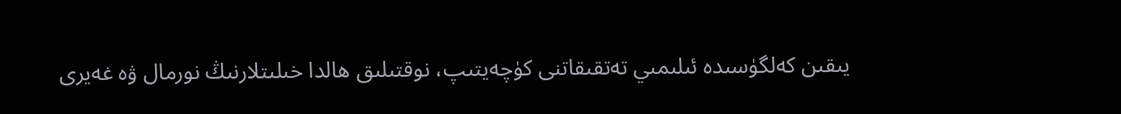يىقىن كەلگۈسىدە ئىلىمىي تەتقىقاتنى كۈچەيتىپ، نوقتىلىق ھالدا خىلىتلارنىڭ نورمال ۋە غەيرى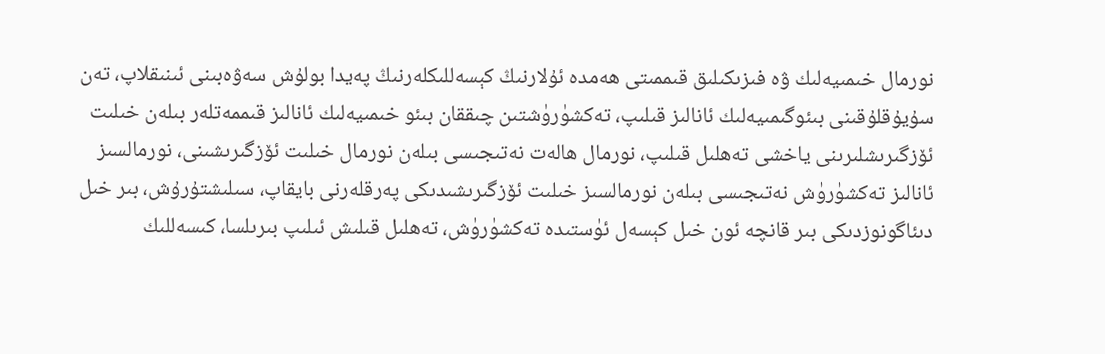نورمال خىمىيەلىك ۋە فىزىكىلىق قىممىتى ھەمدە ئۇلارنىڭ كېسەللىكلەرنىڭ پەيدا بولۇش سەۋەبىنى ئىنىقلاپ، تەن سۇيۇقلۇقىنى بىئوگىمىيەلىك ئانالىز قىلىپ، تەكشۈرۈشتىن چىققان بىئو خىمىيەلىك ئانالىز قىممەتلەر بىلەن خىلىت ئۆزگىرىشلىرىنى ياخشى تەھلىل قىلىپ، نورمال ھالەت نەتىجىسى بىلەن نورمال خىلىت ئۆزگىرىشىنى، نورمالسىز ئانالىز تەكشۈرۈش نەتىجىسى بىلەن نورمالسىز خىلىت ئۆزگىرىشىدىكى پەرقلەرنى بايقاپ، سىلىشتۇرۇش، بىر خىل دىئاگونوزدىكى بىر قانچە ئون خىل كېسەل ئۈستىدە تەكشۈرۈش، تەھلىل قىلىش ئىلىپ بىرىلسا، كىسەللىك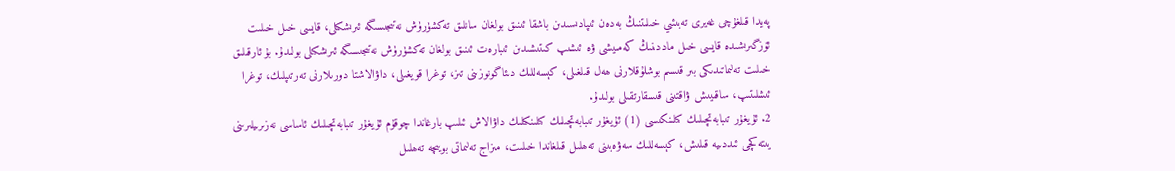پەيدا قىلغۇچى غەيرى تەبىئىي خىلىتنىڭ بەدەن ئىپادىسىدىن باشقا ئىنىق بولغان سانلىق تەكشۈرۈش نەتىجىسىگە ئىرىشكىلى، قايسى خىل خىلىت ئۆزگىرىشىدە قايسى خىل ماددىنىڭ كەمىيشى ۋە ئىشىپ كىتىشىدىن ئىبارەت ئىنىق بولغان تەكشۈرۈش نەتىجىسىگە ئىرىشكىلى بولىدۇ. بۇ ئارقىلىق خىلىت تەلىماتىدىكى بىر قىسىم بوشلۇقلارنى ھەل قىلغىلى، كېسەللىك دىئاگونوزىنى تىز، توغرا قويغىلى، داۋالاشتا دورىلارنى تەرتىپلىك، توغرا ئىشلىتىپ، ساقىيىش ۋاقتىنى قىسقارتقىلى بولىدۇ.
2. ئۇيغۇر تىبابەتچىلىك كىلىنكىسى (1) ئۇيغۇر تىبابەتچىلىك كىلىنكىلىك داۋالاش ئىلىپ بارغاندا چوقۇم ئۇيغۇر تىبابەتچىلىك ئاساسى نەزىرىيلىرىنى يىتەكچى ئىددىيە قىلىش، كېسەللىك سەۋەبىنى تەھلىل قىلغاندا خىلىت، مىزاج تەلىماتى بويىچە تەھلىل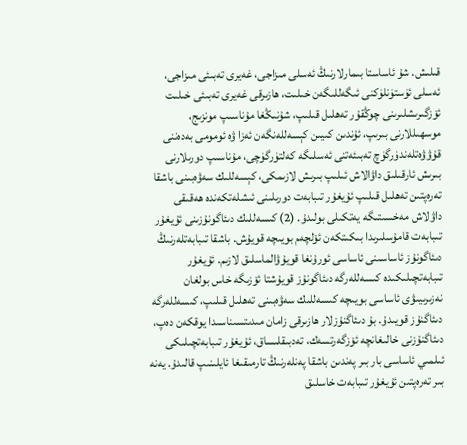قىلىش. شۇ ئاساستا بىمارلارنىڭ ئەسلى مىزاجى، غەيرى تەبىئى مىزاجى، ئەسلى ئۈستۈنلۈكنى ئىگەللىگەن خىلىت، ھازىرقى غەيرى تەبىئى خىلىت ئۆزگىرىشلىرىنى چوڭقۇر تەھلىل قىلىپ، شۇنىڭغا مۇناسىپ مونزىج، موسھىللارنى بىرىپ، ئۇندىن كىيىن كېسەللەنگەن ئەزا ۋە ئومومى بەدەننى قۇۋۋەتلەندۈرگۈچ تەبىئەتنى ئەسلىگە كەلتۈرگۈچى، مۇناسىپ دورىلارنى بىرىش ئارقىلىق داۋالاش ئىلىپ بىرىش لازىمكى، كېسەللىك سەۋەبىنى باشقا تەرەپتىن تەھلىل قىلىپ ئۇيغۇر تىبابەت دورىلىنى ئىشلەتكەندە ھەقىقى داۋلاش مەخسىتىگە يەتكىلى بولىدۇ. (2) كىسەللىك دىئاگونۇزىنى ئۇيغۇر تىبابەت قامۇسلىرىدا بىكىتكەن ئۆلچەم بويىچە قويۇش. باشقا تىبابەتلەرنىڭ دىئاگونۇز ئاساسىنى ئاساسى ئورۇنغا قويۇۋالماسلىق لازىم. ئۇيغۇر تىبابەتچىلىكىدە كىسەللەرگە دىئاگونۇز قويۇشتا ئۆزىگە خاس بولغان نەزىرىيىۋى ئاساسى بويىچە كىسەللىك سەۋەبىنى تەھلىل قىلىپ، كىسەللەرگە دىئاگنۇز قويىدۇ. بۇ دىئاگنۇزلار ھازىرقى زامان مىدىتسىناسىدا يوقكەن دەپ، دىئاگنۇزنى خالىغانچە ئۆزگەرتسەك، تەدبىقلىساق، ئۇيغۇر تىبابەتچىلىكى ئىلمىي ئاساسى بار بىر پەندىن باشقا پەنلەرنىڭ تارمىقىغا ئايلىنىپ قالىدۇ. يەنە بىر تەرەپتىن ئۇيغۇر تىبابەت خاسلىق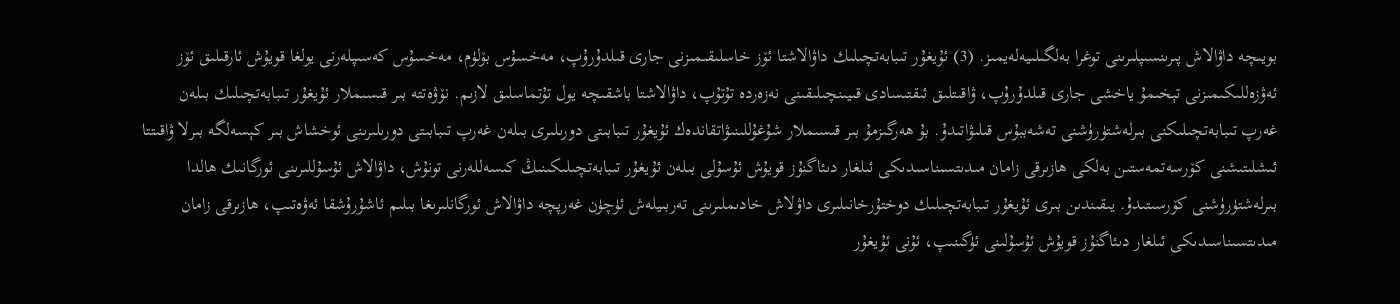بويىچە داۋالاش پىرىنسىپلىرىنى توغرا بەلگىلىيەلەيمىز. (3) ئۇيغۇر تىبابەتچىلىك داۋالاشتا ئۆز خاسلىقىمىزنى جارى قىلدۇرۇپ، مەخسۇس بۆلۈم، مەخسۇس كەسىپلەرنى يولغا قويۇش ئارقىلىق ئۆز ئەۋزەللىكىمىزنى تېخىمۇ ياخشى جارى قىلدۇرۇپ، ۋاقىتلىق ئىقتىسادى قىيىنچىلىقىنى نەزەردە تۇتۇپ، داۋالاشتا باشقىچە يول تۇتماسلىق لازىم. نۆۋەتتە بىر قىسىملار ئۇيغۇر تىبابەتچىلىك بىلەن غەرپ تىبابەتچىلىكنى بىرلەشتۈرۈشنى تەشەببۇس قىلىۋاتىدۇ. بۇ ھەرگىزمۇ بىر قىسىملار شۇغۇللىنىۋاتقاندەك ئۇيغۇر تىبابىتى دورىلىرى بىلەن غەرپ تىبابىتى دورىلىرىنى ئوخشاش بىر كېسەلگە بىرلا ۋاقىتتا ئىشلىتىشنى كۆرسەتمەستىن بەلكى ھازىرقى زامان مىدىتسىناسىدىكى ئىلغار دىئاگنۇز قويۇش ئۇسۇلى بىلەن ئۇيغۇر تىبابەتچىلىكىنىڭ كىسەللەرنى تونۇش، داۋالاش ئۇسۇللىرىنى ئورگانىك ھالدا بىرلەشتۈرۈشنى كۆرسىتىدۇ. يىقىندىن بىرى ئۇيغۇر تىبابەتچىلىك دوختۇرخانىلىرى داۋلاش خادىملىرىنى تەربىيلەش ئۈچۈن غەرپچە داۋالاش ئورگانلىرىغا بىلىم ئاشۇرۇشقا ئەۋەتىپ، ھازىرقى زامان مىدىتسىناسىدىكى ئىلغار دىئاگنۇز قويۇش ئۇسۇلىنى ئۈگىنىپ، ئۇنى ئۇيغۇر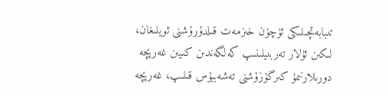تىبابەتچىلىكى ئۈچۈن خىزمەت قىلدۇرۇشنى ئويلىغان، لىكىن ئۇلار تەربىيلىنىپ كەلگەندىن كىيىن غەرپچە دورىلارنىمۇ كىرگۈزۈشنى تەشەببۇس قىلىپ، غەرپچە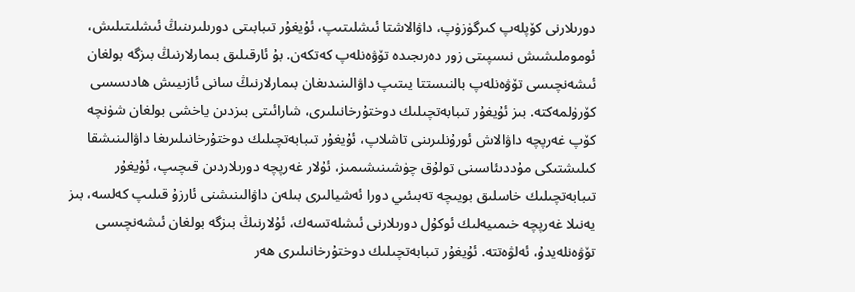دورىلارنى كۆپلەپ كىرگۈزۈپ، داۋالاشتا ئىشلىتىپ، ئۇيغۇر تىبابىتى دورىلىرىنىڭ ئىشلىتىلىش، ئوموملىشىش نىسپىتى زور دەرىجىدە تۆۋەنلەپ كەتكەن. بۇ ئارقىلىق بىمارلارنىڭ بىزگە بولغان ئىشەنچىسى تۆۋەنلەپ بالنىستتا يىتىپ داۋالىنىدىغان بىمارلارنىڭ سانى ئازىيىش ھادىسسى كۆرۈلمەكتە. بىز ئۇيغۇر تىبابەتچىلىك دوختۇرخانىلىرى، شارائىتى بىزدىن ياخشى بولغان شۈنچە كۆپ غەرپچە داۋالاش ئورۇنلىرىنى تاشلاپ، ئۇيغۇر تىبابەتچىلىك دوختۇرخانىلىرىغا داۋالىنىشقا كىلىشتىكى مۇددىئاسىنى تولۇق چۈشىنىشىمىز، ئۇلار غەرپچە دورىلاردىن قىچىپ، ئۇيغۇر تىبابەتچىلىك خاسلىق بويىچە تەبىئىي دورا ئەشيالىرى بىلەن داۋالىنىشنى ئارزۇ قىلىپ كەلسە، بىز يەنىلا غەرپچە خىمىيەلىك ئوكۇل دورىلارنى ئىشلەتسەك، ئۇلارنىڭ بىزگە بولغان ئىشەنچىسى تۆۋەنلەيدۇ، ئەلۋەتتە. ئۇيغۇر تىبابەتچىلىك دوختۇرخانىلىرى ھەر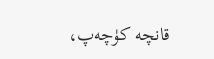قانچە كۈچەپ،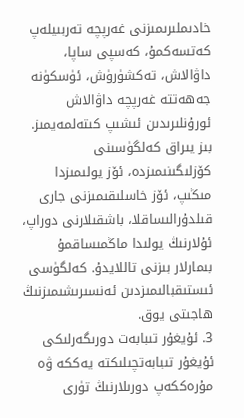خادىملىرىمىزنى غەرپچە تەربىيلەپ كەتسەكمۇ، كەسپى ساپا، داۋالاش، تەكشۈرۈش، ئۈسكۈنە جەھەتتە غەرپچە داۋالاش ئورۇنلىرىدىن ئىشىپ كىتەلمەيمىز. بىز يىراق كەلگۈسىنى كۆزلىگىنىمىزدە، ئۆز يولىمىزدا مىڭىپ، ئۆز خاسلىقىمىزنى جارى قىلدۇرالىساقلا، باشقىلارنى دوراپ، ئۇلارنىڭ يولىدا ماڭمىساقمۇ بىمارلار بىزنى تاللايدۇ. كەلگۈسى ئىستىقبالىمىزدىن ئەنسىرىشىمىزنىڭ ھاجىتى يوق.
3. ئۇيغۇر تىبابەت دورىگەرلىكى ئۇيغۇر تىبابەتچىلىكتە يەككە ۋە مۇرەككەپ دورىلارنىڭ تۈرى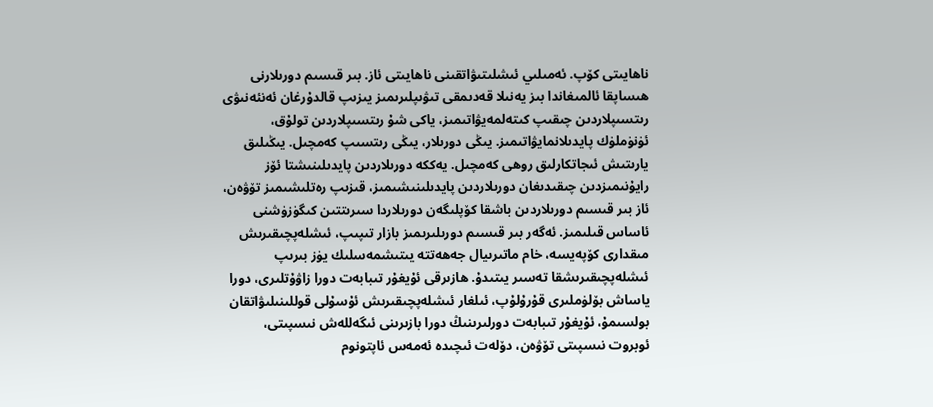ناھايىتى كۆپ. ئەمىلىي ئىشلىتىۋاتقىنى ناھايىتى ئاز. بىر قىسىم دورىلارنى ھىساپقا ئالمىغاندا بىز يەنىلا قەدىمقى تىۋىپلىرىمىز يىزىپ قالدۇرغان ئەنئەنىۋى رىتسىپلاردىن چىقىپ كىتەلمەيۋاتىمىز، ياكى شۇ رىتسىپلاردىن تولۇق، ئۈنۈملۈك پايدىلانمايۋاتىمىز. يىڭى دورىلار، يىڭى رىتسىپ كەمچىل. يىڭىلىق يارىتىش ئىجاتكارلىق روھى كەمچىل. يەككە دورىلاردىن پايدىلىنىشتا ئۆز رايۇنىمىزدىن چىقىدىغان دورىلاردىن پايدىلىنىشىمىز، قىزىپ رەتلىشىمىز تۆۋەن، ئاز بىر قىسىم دورىلاردىن باشقا كۆپلىگەن دورىلاردا سىرىتتىن كىگۈزۈشنى ئاساس قىلىمىز. ئەگەر بىر قىسىم دورىلىرىمىز بازار تىپىپ، ئىشلەپچىقىرىش مىقدارى كۆپەيسە، خام ماتىرىيال جەھەتتە يىتىشمەسلىك يۈز بىرىپ ئىشلەپچىقىرىشقا تەسىر يىتىدۇ. ھازىرقى ئۇيغۇر تىبابەت دورا زاۋۇتلىرى، دورا ياساش بۆلۈملىرى قۇرۇلۇپ، ئىلغار ئىشلەپچىقىرىش ئۇسۇلى قوللىنىلىۋاتقان بولسىمۇ، ئۇيغۇر تىبابەت دورلىرىنىڭ دورا بازىرىنى ئىگەللەش نىسپىتى، ئوبروت نىسپىتى تۆۋەن، دۆلەت ئىچىدە ئەمەس ئاپتونوم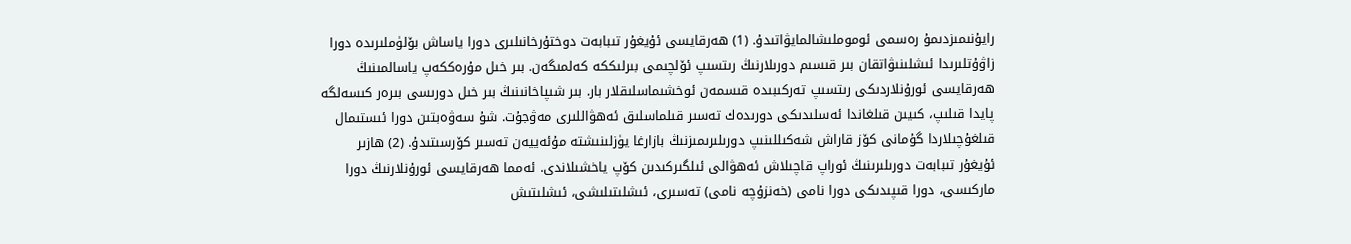رايۇنىمىزدىمۇ رەسمى ئوموملىشالمايۋاتىدۇ. (1) ھەرقايسى ئۇيغۇر تىبابەت دوختۇرخانىلىرى دورا ياساش بۆلۈملىرىدە دورا زاۋۇتلىرىدا ئىشلىنىۋاتقان بىر قىسىم دورىلارنىڭ رىتسىپ ئۆلچىمى بىرلىككە كەلمىگەن. بىر خىل مۇرەككەپ ياسالمىنىڭ ھەرقايسى ئورۇنلاردىكى رىتسىپ تەركىبىدە قىسمەن ئوخشىماسلىقلار بار. بىر شىپاخانىنىڭ بىر خىل دورىسى بىرەر كىسەلگە پايدا قىلىپ، كىيىن قىلغاندا ئەسلىدىكى دورىدەك تەسىر قىلماسلىق ئەھۋاللىرى مەۋجۇت. شۇ سەۋەبتىن دورا ئىستىمال قىلغۇچىلاردا گۇمانى كۆز قاراش شەكىللىنىپ دورىلىرىمىزنىڭ بازارغا يۈزلىنىشتە مۇئەييەن تەسىر كۆرسىتىدۇ. (2) ھازىر ئۇيغۇر تىبابەت دورىلىرىنىڭ ئوراپ قاچىلاش ئەھۋالى ئىلگىركىدىن كۆپ ياخشىلاندى. ئەمما ھەرقايسى ئورۇنلارنىڭ دورا ماركىسى، دورا قىپىدىكى دورا نامى (خەنزۇچە نامى) تەسىرى، ئىشلىتىلىشى، ئىشلىتىش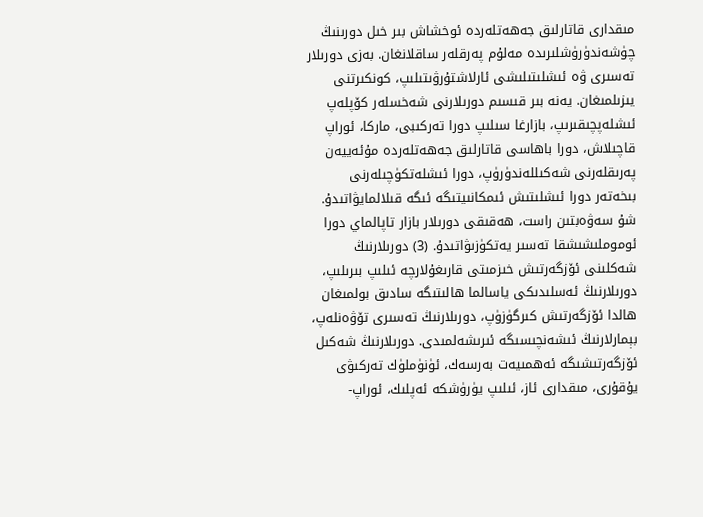مىقدارى قاتارلىق جەھەتلەردە ئوخشاش بىر خىل دورىنىڭ چۈشەندۈرۈشلىرىدە مەلۇم پەرقلەر ساقلانغان. بەزى دورىلار تەسىرى ۋە ئىشلىتىلىشى ئارلاشتۇرۋىتىلىپ، كونكىرتنى يىزىلمىغان. يەنە بىر قىسىم دورىلارنى شەخسلەر كۆپلەپ ئىشلەپچىقىرىپ، بازارغا سىلىپ دورا تەركىبى، ماركا، ئوراپ قاچىلاش، دورا باھاسى قاتارلىق جەھەتلەردە مۇئەييەن پەرىقلەرنى شەكىللەندۈرۈپ، دورا ئىشلەتكۈچىلەرنى بىخەتەر دورا ئىشلىتىش ئىمكانىيتىگە ئىگە قىلالمايۋاتىدۇ. شۇ سەۋەبتىن راست، ھەقىقى دورىلار بازار تاپالماي دورا ئوموملىشىشقا تەسىر يەتكۈزىۋاتىدۇ. (3) دورىلارنىڭ شەكلىنى ئۆزگەرتىش خىزمىتى قارىغۇلارچە ئىلىپ بىرىلىپ، دورىلارنىڭ ئەسلىدىكى ياسالما ھالىتىگە سادىق بولمىغان ھالدا ئۆزگەرتىش كىرگۈزۈپ، دورىلارنىڭ تەسىرى تۆۋەنلەپ، بېمارلارنىڭ ئىشەنچىسىگە ئىرىشەلمىدى. دورىلارنىڭ شەكىل ئۆزگەرتىشىگە ئەھمىيەت بەرسەك، ئۈنۈملۈك تەركىۋى يۇقۇرى، مىقدارى ئاز، ئىلىپ يۈرۈشكە ئەپلىك، ئوراپ-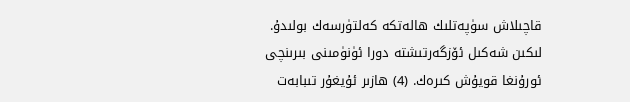قاچىلاش سۈپەتلىك ھالەتكە كەلتۈرسەك بولىدۇ. لىكىن شەكىل ئۆزگەرتىشتە دورا ئۈنۈمىنى بىرىنچى ئورۇنغا قويۇش كىرەك. (4) ھازىر ئۇيغۇر تىبابەت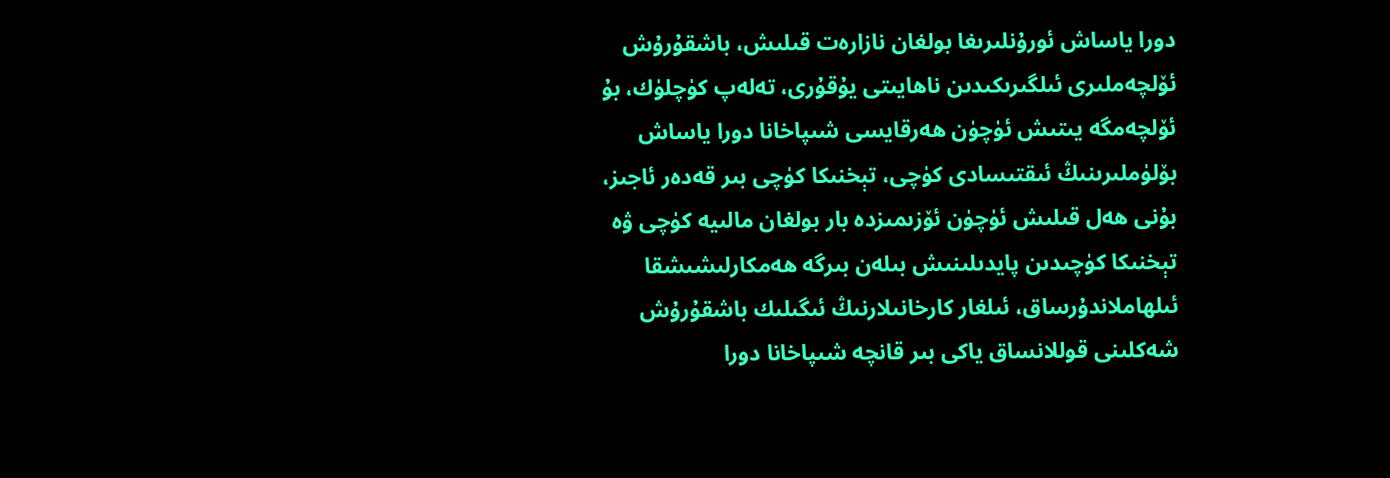دورا ياساش ئورۇنلىرىغا بولغان نازارەت قىلىش، باشقۇرۇش ئۆلچەملىرى ئىلگىرىكىدىن ناھايىتى يۇقۇرى، تەلەپ كۈچلۈك، بۇ ئۆلچەمگە يىتىش ئۈچۈن ھەرقايسى شىپاخانا دورا ياساش بۆلۈملىرىنىڭ ئىقتىسادى كۈچى، تېخنىكا كۈچى بىر قەدەر ئاجىز، بۇنى ھەل قىلىش ئۈچۈن ئۆزىمىزدە بار بولغان مالىيە كۈچى ۋە تېخنىكا كۈچىدىن پايدىلىنىش بىلەن بىرگە ھەمكارلىشىشقا ئىلھاملاندۇرساق، ئىلغار كارخانىلارنىڭ ئىگىلىك باشقۇرۇش شەكلىنى قوللانساق ياكى بىر قانچە شىپاخانا دورا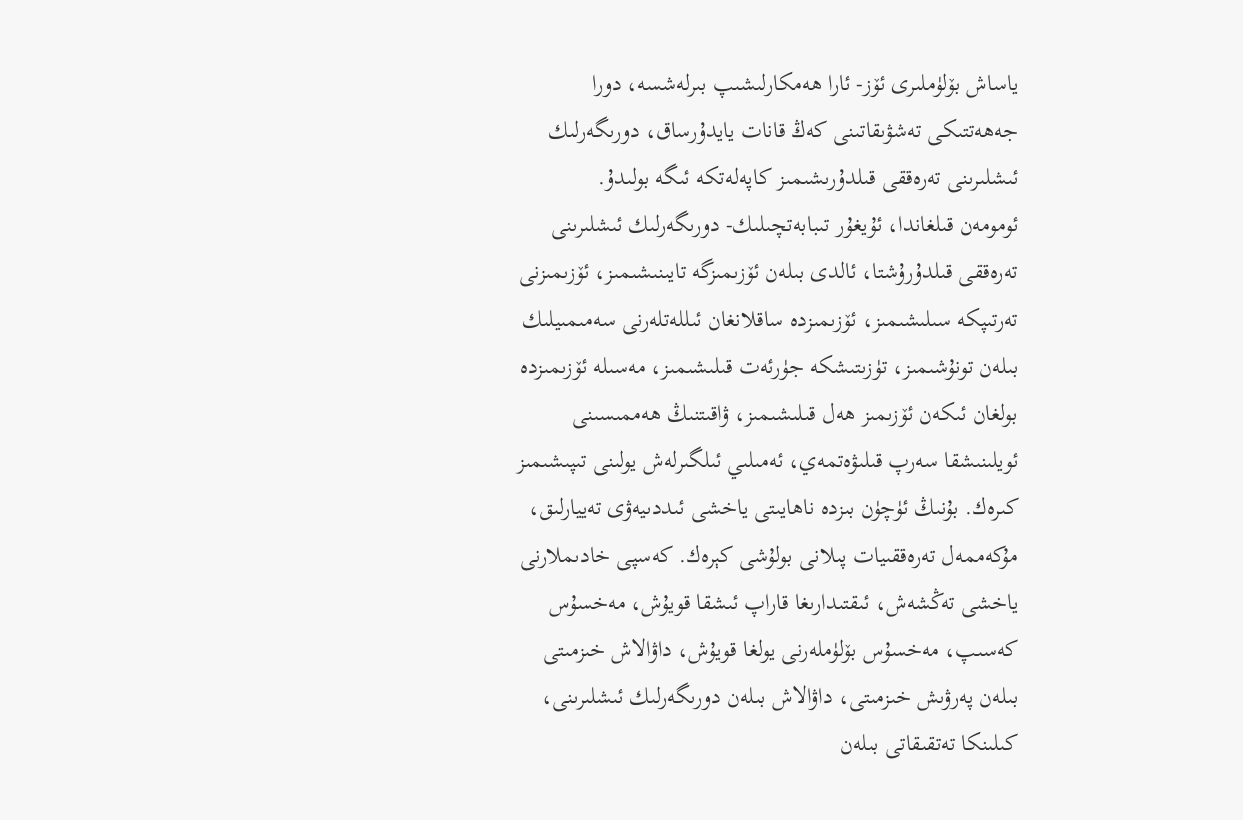ياساش بۆلۈملىرى ئۆز- ئارا ھەمكارلىشىپ بىرلەشسە، دورا جەھەتتىكى تەشۋىقاتىنى كەڭ قانات يايدۇرساق، دورىگەرلىك ئىشلىرىنى تەرەققى قىلدۇرىشىمىز كاپەلەتكە ئىگە بولىدۇ.
ئومومەن قىلغاندا، ئۇيغۇر تىبابەتچىلىك- دورىگەرلىك ئىشلىرىنى تەرەققى قىلدۇرۇشتا، ئالدى بىلەن ئۆزىمىزگە تايىنىشىمىز، ئۆزىمىزنى تەرتىپكە سىلىشىمىز، ئۆزىمىزدە ساقلانغان ئىللەتلەرنى سەمىمىيلىك بىلەن تونۇشىمىز، تۈزىتىشكە جۈرئەت قىلىشىمىز، مەسىلە ئۆزىمىزدە بولغان ئىكەن ئۆزىمىز ھەل قىلىشىمىز، ۋاقىتنىڭ ھەممىسىنى ئويلىنىشقا سەرپ قىلىۋەتمەي، ئەمىلىي ئىلگىرلەش يولىنى تىپىشىمىز كىرەك. بۇنىڭ ئۈچۈن بىزدە ناھايىتى ياخشى ئىددىيەۋى تەييارلىق، مۇكەممەل تەرەققىيات پىلانى بولۇشى كېرەك. كەسپى خادىملارنى ياخشى تەڭشەش، ئىقتىدارىغا قاراپ ئىشقا قويۇش، مەخسۇس كەسىپ، مەخسۇس بۆلۈملەرنى يولغا قويۇش، داۋالاش خىزمىتى بىلەن پەرۋىش خىزمىتى، داۋالاش بىلەن دورىگەرلىك ئىشلىرىنى، كىلىنكا تەتقىقاتى بىلەن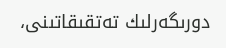دورىگەرلىك تەتقىقاتىنى،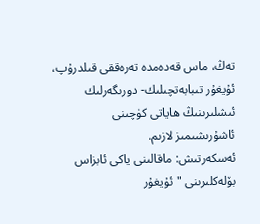تەڭ، ماس قەدەمدە تەرەققى قىلدرۇپ، ئۇيغۇر تىبابەتچىلىك- دورىگەرلىك ئىشلىرىنىڭ ھاياتى كۈچىنى ئاشۇرىشىمىز لازىم.
ئەسكەرتىش: ماقالىنى ياكى ئابزاس بۆلەكلىرىنى "ئۇيغۇر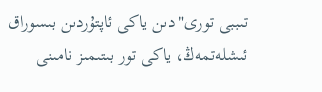تىببى تورى"دىن ياكى ئاپتۇردىن بىسوراق ئىشلەتمەڭ، ياكى تور بىتىمىز نامىنى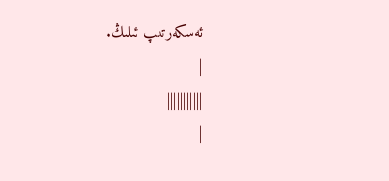ئەسكەرتىپ ئىلىڭ.
|
|||||||||||
|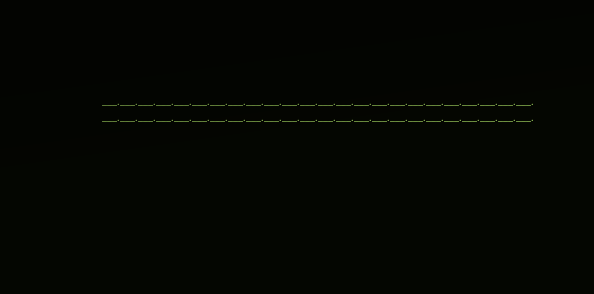___.___.___.___.___.___.___.___.___.___.___.___.___.___.___.___.___.___.___.___.___.___.___.___. ___.___.___.___.___.___.___.___.___.___.___.___.___.___.___.___.___.___.___.___.___.___.___.___.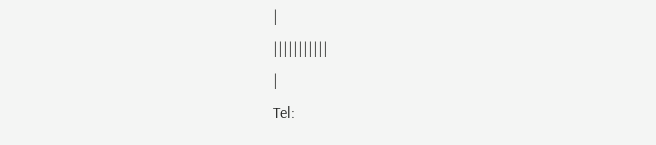|
|||||||||||
|
Tel: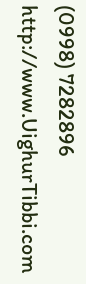(0998) 7282896 http://www.UighurTibbi.com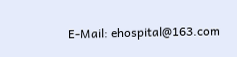E-Mail: ehospital@163.com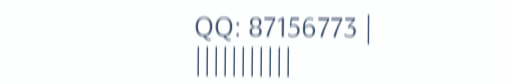QQ: 87156773 |
|||||||||||